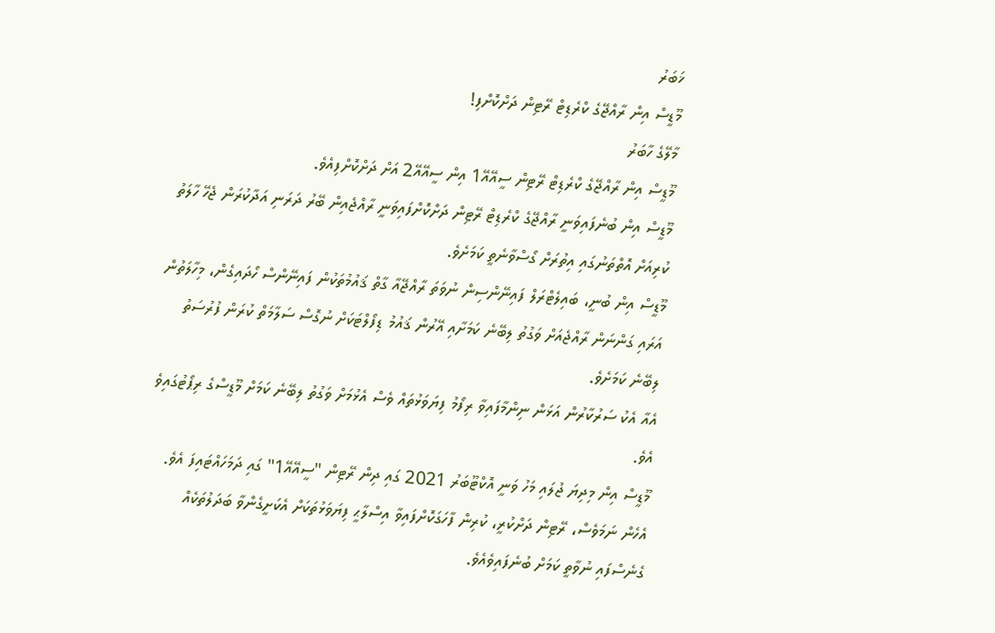ޚަބަރު
މޫޑީސް އިން ރާއްޖޭގެ ކްރެޑިޓް ރޭޓިން ދަށްކޮށްފި!
މާލޭގެ ހާބަރު
މޫޑީސް އިން ރާއްޖޭގެ ކްރެޑިޓް ރޭޓިން ސީއޭއޭ1 އިން ސީއޭއޭ2 އަށް ދަށްކޮށްފިއެވެ.
މޫޑީސް އިން ބުނެފައިވަނީ ރާއްޖޭގެ ކްރެޑިޓް ރޭޓިން ދަށްކޮށްފައިވަނީ ރާއްޖެއިން ބޭރު ދަރަނި އަދާކުރަން ޖެހޭ ހާލަތު ކުރިއަށް އޮތްތަނުގައި އިތުރަށް ގޯސްވާނެތީ ކަމަށެވެ.
މޫޑީސް އިން ބުނީ، ބައިލެޓްރަލް ފައިނޭންސިން ނުވަތަ ރާއްޖޭއާ ގާތް ޤައުމުތަކުން ފައިނޭންސް ހޯދައިގެން، މިހާލަތުން އަރައި ގަންނަން ރާއްޖެއަށް ވަގުތު ލިބޭނެ ކަމަށާއި އޭރުން ޤައުމު ޑިފޯލްޓަކަށް ނުގޮސް ސަލާމަތް ކުރަން ފުރުސަތު ލިބޭނެ ކަމަށެވެ.
އެއާ އެކު ސަރުކާރުން އަޅަން ނިންމާފައިވާ ރިފޯމު ފިޔަވަޅުތައް ވެސް އެޅުމަށް ވަގުތު ލިބޭނެ ކަމަށް މޫޑީސްގެ ރިޕޯޓުގައިވެ އެވެ.
މޫޑީސް އިން މިދިޔަ ޖުލައި މަހު ވަނީ އޮކްޓޫބަރު 2021 ގައި ދިން ރޭޓިން "ސީއޭއޭ1" ގައި ދަމަހައްޓައިފަ އެވެ. އެހެން ނަމަވެސް، ރޭޓިން ދަށްކުރީ، ކުރިން ފާހަގަކޮށްފައިވާ އިސްލާޙީ ފިޔަވަޅުތަކަށް އެކަށީގެންވާ ބަދަލުތަކެއް ގެނެސްފައި ނުވާތީ ކަމަށް ބުނެފައިވެއެވެ.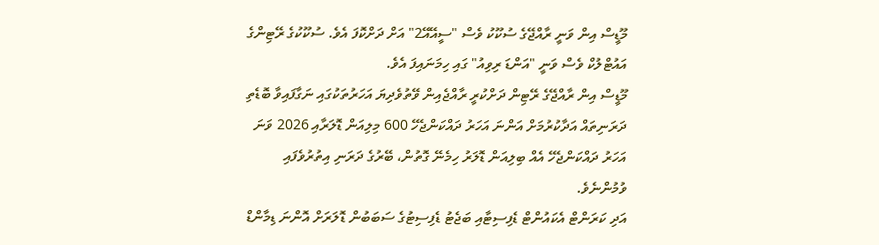މޫޑީސް އިން ވަނީ ރާއްޖޭގެ ސުކޫކު ވެސް "ސީއޭއޭ2" އަށް ދަށްކޮފަ އެވެ. ސުކޫކުގެ ރޭޓިންގެ އައުޓްލުކް ވެސް ވަނީ "އަންޑަ ރިވިއު" ގައި ހިމަނައިފަ އެވެ.
މޫޑީސް އިން ރާއްޖޭގެ ރޭޓިން ދަށްކުރީ ރާއްޖެއިން ވޭތުވެދިޔަ އަހަރުތަކުގައި ނަގާފައިވާ ބޮޑެތި ދަރަނިތައް އަދާކުރުމަށް އަންނަ އަހަރު ދައްކަންޖެހޭ 600 މިލިއަން ޑޮލަރާއި 2026 ވަނަ އަހަރު ދައްކަންޖެހޭ އެއް ބިލިއަން ޑޮލަރު ހިމެނޭ ގޮތުން، ބޭރުގެ ދަރަނި އިތުރުވެފައި ވުމުންނެވެ.
އަދި ކަރަންޓް އެކައުންޓް ޑެފިސިޓާއި ބަޖެޓު ޑެފިސިޓުގެ ސަބަބުން ޑޮލަރަށް އޮންނަ ޑިމާންޑް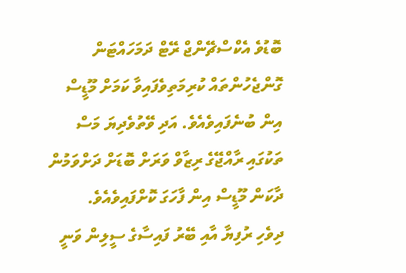ބޮޑުވެ އެކްސްޗޭންޖް ރޭޓް ދަމަހައްޓަން ގޮންޖެހުންތައް ކުރިމަތިވެފައިވާ ކަމަށް މޫޑީސް އިން ބުނެފައިވެއެވެ. އަދި ވޭތުވެދިޔަ މަސް ތަކުގައި ރާއްޖޭގެ ރިޒާވް ވަރަށް ބޮޑަށް ދަށްވަމުން ދާކަން މޫޑީސް އިން ފާހަގަ ކޮށްފައިވެއެވެ.
ދިވެހި ރުފިޔާ އާއި ބޭރު ފައިސާގެ ސީލިން ވަނީ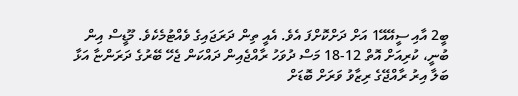ބީ2 އާއި ސީއޭއޭ1 އަށް ދަށްކޮށްފަ އެވެ. އެއީ ތިން ދަރަޖައިގެ ވެއްޓުމެކެވެ. މޫޑީސް އިން ބުނީ، ކުރިއަށް އޮތް 12-18 މަސް ދުވަހު ރާއްޖެއިން ދައްކަން ޖެހޭ ބޭރުގެ ދަރަންޏާ އަޅާ ބަލާ އިރު ރާއްޖޭގެ ރިޒާވު ވަރަށް ބޮޑަށް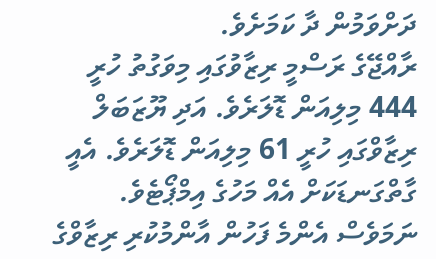ދަށްވަމުން ދާ ކަމަށެވެ.
ރާއްޖޭގެ ރަސްމީ ރިޒާވުގައި މިވަގުތު ހުރީ 444 މިލިއަން ޑޮލަރެވެ. އަދި ޔޫޒަބަލް ރިޒާވްގައި ހުރީ 61 މިލިއަން ޑޮލަރެވެ. އެއީ ގާތްގަނޑަކަށް އެއް މަހުގެ އިމްޕޯޓެވެ. ނަމަވެސް އެންމެ ފަހުން އާންމުކުރި ރިޒާވްގެ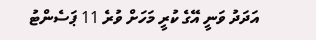އަދަދު ވަނީ އޭގެ ކުރީ މަހަށް ވުރެ 11 ޕަސެންޓު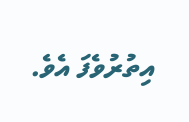އިތުރުވެފަ އެވެ.